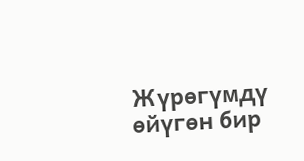Жүрөгүмдү өйүгөн бир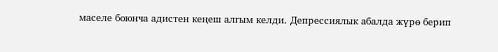маселе боюнча адистен кеңеш алгым келди. Депрессиялык абалда жүрө берип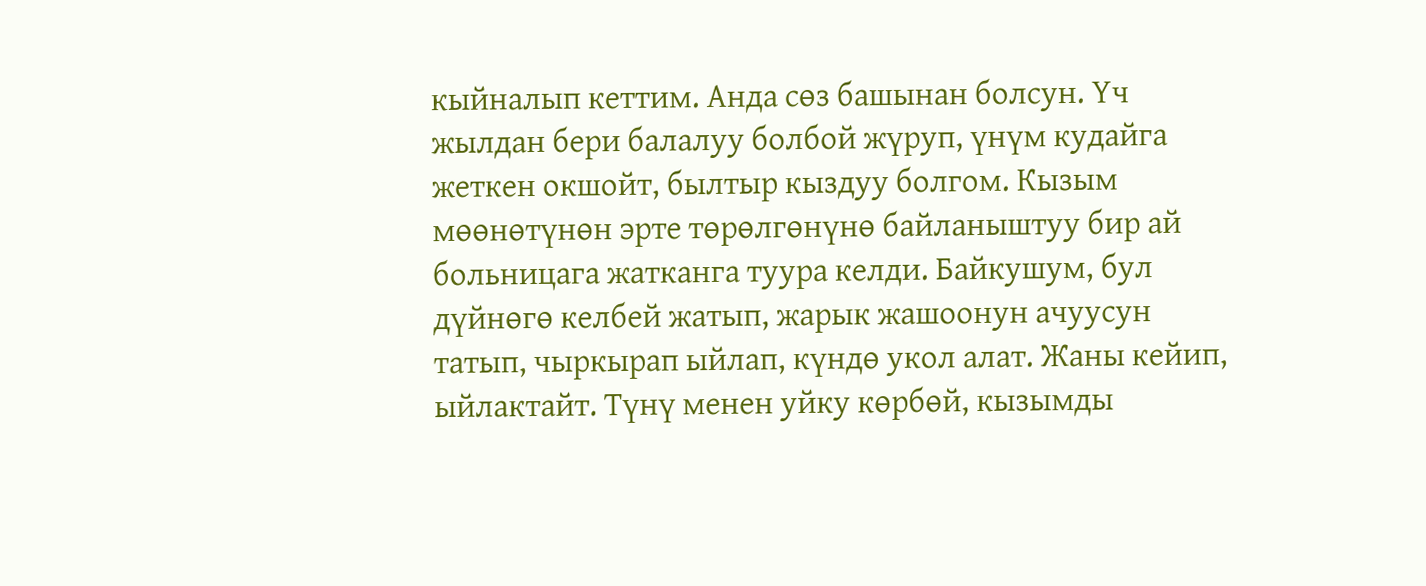кыйналып кеттим. Анда сөз башынан болсун. Үч жылдан бери балалуу болбой жүруп, үнүм кудайга жеткен окшойт, былтыр кыздуу болгом. Кызым мөөнөтүнөн эрте төрөлгөнүнө байланыштуу бир ай больницага жатканга туура келди. Байкушум, бул дүйнөгө келбей жатып, жарык жашоонун ачуусун татып, чыркырап ыйлап, күндө укол алат. Жаны кейип, ыйлактайт. Түнү менен уйку көрбөй, кызымды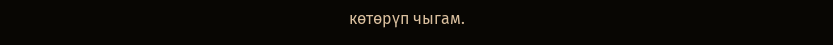көтөрүп чыгам.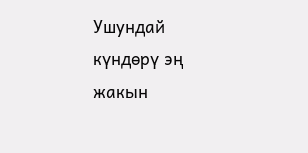Ушундай күндөрү эң жакын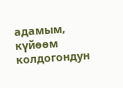адамым, күйөөм колдогондун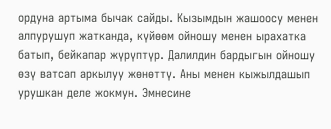ордуна артыма бычак сайды. Кызымдын жашоосу менен алпурушуп жатканда, күйөөм ойношу менен ырахатка батып, бейкапар жүрүптүр. Далилдин бардыгын ойношу өзү ватсап аркылуу жөнөттү. Аны менен кыжылдашып урушкан деле жокмун. Эмнесине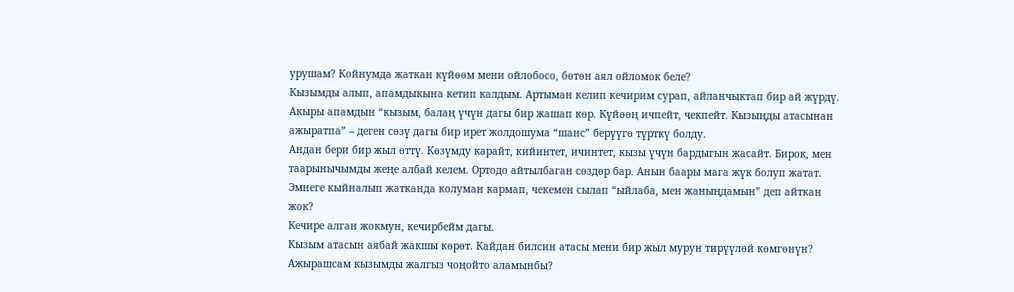урушам? Койнумда жаткан күйөөм мени ойлобосо, бөтөн аял ойломок беле?
Кызымды алып, апамдыкына кетип калдым. Артыман келип кечирим сурап, айланчыктап бир ай жүрдү. Акыры апамдын “кызым, балаң үчүн дагы бир жашап көр. Күйөөң ичпейт, чекпейт. Кызыңды атасынан ажыратпа” – деген сөзү дагы бир ирет жолдошума “шанс” берүүгө түрткү болду.
Андан бери бир жыл өттү. Көзүмду карайт, кийинтет, ичинтет, кызы үчүн бардыгын жасайт. Бирок, мен таарынычымды жеңе албай келем. Ортодо айтылбаган сөздөр бар. Анын баары мага жүк болуп жатат.
Эмнеге кыйналып жатканда колуман кармап, чекемен сылап “ыйлаба, мен жаныңдамын” деп айткан жок?
Кечире алган жокмун, кечирбейм дагы.
Кызым атасын аябай жакшы көрөт. Кайдан билсин атасы мени бир жыл мурун тирүүлөй көмгөнүн?
Ажырашсам кызымды жалгыз чоңойто аламынбы?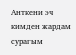Анткени эч кимден жардам сурагым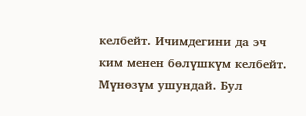келбейт. Ичимдегини да эч ким менен бөлүшкүм келбейт. Мүнөзүм ушундай. Бул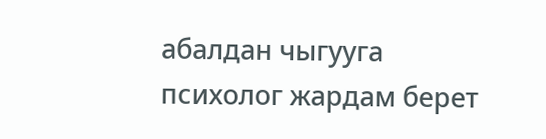абалдан чыгууга психолог жардам берет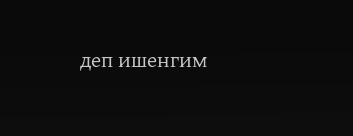деп ишенгим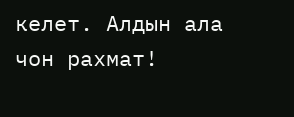келет. Алдын ала чон рахмат!